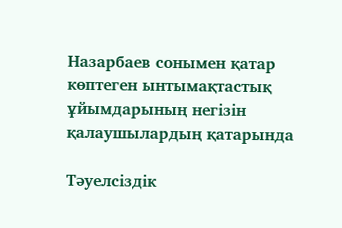Назарбаев сонымен қатар көптеген ынтымақтастық ұйымдарының негізін қалаушылардың қатарында

Тәуелсіздік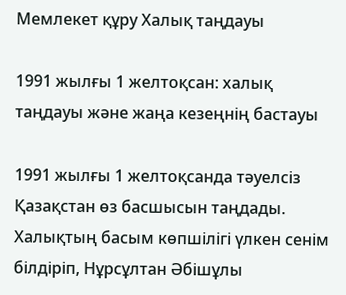Мемлекет құру Халық таңдауы

1991 жылғы 1 желтоқсан: халық таңдауы және жаңа кезеңнің бастауы

1991 жылғы 1 желтоқсанда тәуелсіз Қазақстан өз басшысын таңдады. Халықтың басым көпшілігі үлкен сенім білдіріп, Нұрсұлтан Әбішұлы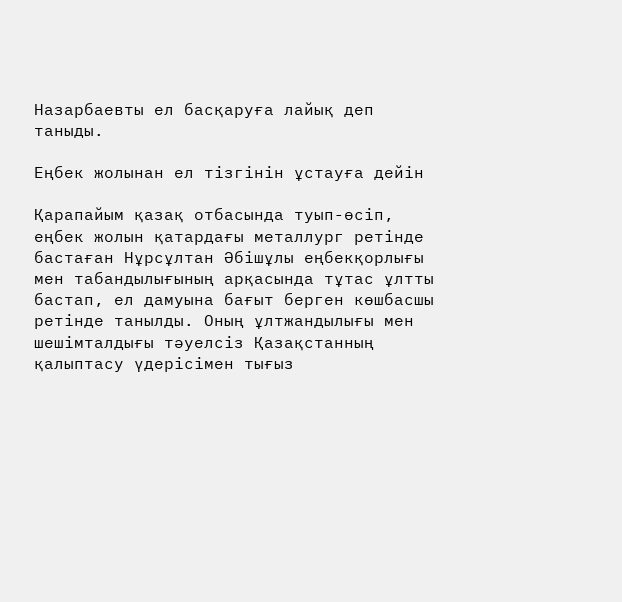Назарбаевты ел басқаруға лайық деп таныды.

Еңбек жолынан ел тізгінін ұстауға дейін

Қарапайым қазақ отбасында туып-өсіп, еңбек жолын қатардағы металлург ретінде бастаған Нұрсұлтан Әбішұлы еңбекқорлығы мен табандылығының арқасында тұтас ұлтты бастап, ел дамуына бағыт берген көшбасшы ретінде танылды. Оның ұлтжандылығы мен шешімталдығы тәуелсіз Қазақстанның қалыптасу үдерісімен тығыз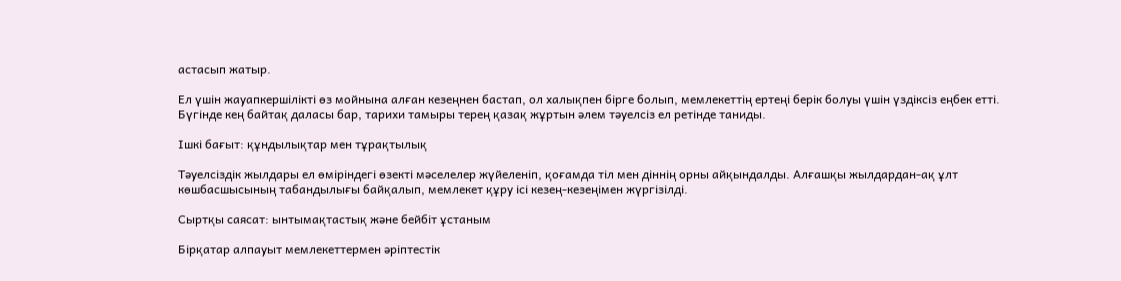астасып жатыр.

Ел үшін жауапкершілікті өз мойнына алған кезеңнен бастап, ол халықпен бірге болып, мемлекеттің ертеңі берік болуы үшін үздіксіз еңбек етті. Бүгінде кең байтақ даласы бар, тарихи тамыры терең қазақ жұртын әлем тәуелсіз ел ретінде таниды.

Ішкі бағыт: құндылықтар мен тұрақтылық

Тәуелсіздік жылдары ел өміріндегі өзекті мәселелер жүйеленіп, қоғамда тіл мен діннің орны айқындалды. Алғашқы жылдардан-ақ ұлт көшбасшысының табандылығы байқалып, мемлекет құру ісі кезең-кезеңімен жүргізілді.

Сыртқы саясат: ынтымақтастық және бейбіт ұстаным

Бірқатар алпауыт мемлекеттермен әріптестік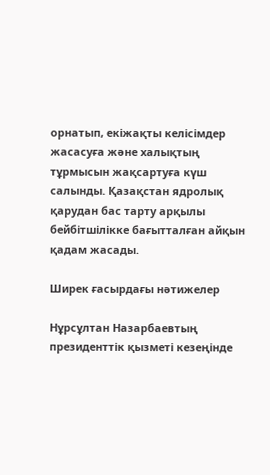орнатып, екіжақты келісімдер жасасуға және халықтың тұрмысын жақсартуға күш салынды. Қазақстан ядролық қарудан бас тарту арқылы бейбітшілікке бағытталған айқын қадам жасады.

Ширек ғасырдағы нәтижелер

Нұрсұлтан Назарбаевтың президенттік қызметі кезеңінде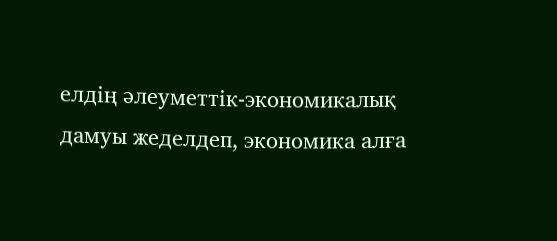елдің әлеуметтік-экономикалық дамуы жеделдеп, экономика алға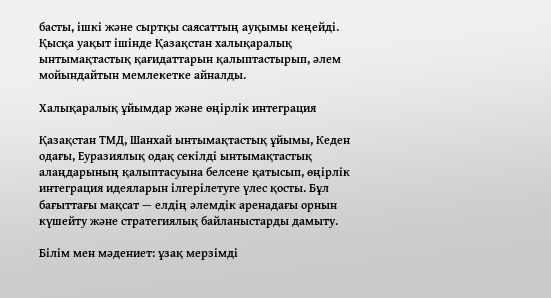басты, ішкі және сыртқы саясаттың ауқымы кеңейді. Қысқа уақыт ішінде Қазақстан халықаралық ынтымақтастық қағидаттарын қалыптастырып, әлем мойындайтын мемлекетке айналды.

Халықаралық ұйымдар және өңірлік интеграция

Қазақстан ТМД, Шанхай ынтымақтастық ұйымы, Кеден одағы, Еуразиялық одақ секілді ынтымақтастық алаңдарының қалыптасуына белсене қатысып, өңірлік интеграция идеяларын ілгерілетуге үлес қосты. Бұл бағыттағы мақсат — елдің әлемдік аренадағы орнын күшейту және стратегиялық байланыстарды дамыту.

Білім мен мәдениет: ұзақ мерзімді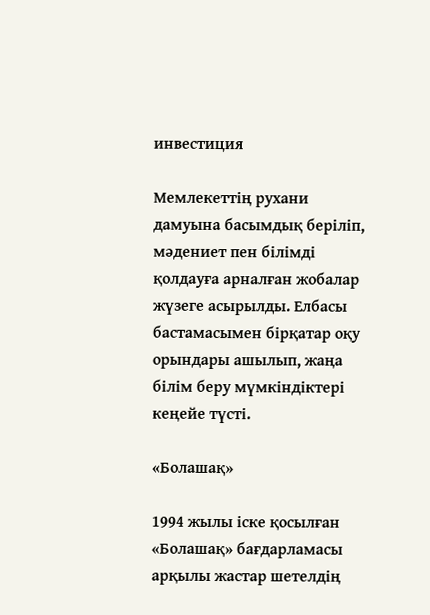инвестиция

Мемлекеттің рухани дамуына басымдық беріліп, мәдениет пен білімді қолдауға арналған жобалар жүзеге асырылды. Елбасы бастамасымен бірқатар оқу орындары ашылып, жаңа білім беру мүмкіндіктері кеңейе түсті.

«Болашақ»

1994 жылы іске қосылған «Болашақ» бағдарламасы арқылы жастар шетелдің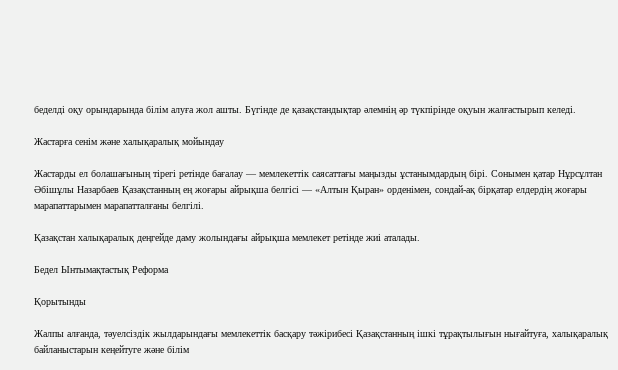беделді оқу орындарында білім алуға жол ашты. Бүгінде де қазақстандықтар әлемнің әр түкпірінде оқуын жалғастырып келеді.

Жастарға сенім және халықаралық мойындау

Жастарды ел болашағының тірегі ретінде бағалау — мемлекеттік саясаттағы маңызды ұстанымдардың бірі. Сонымен қатар Нұрсұлтан Әбішұлы Назарбаев Қазақстанның ең жоғары айрықша белгісі — «Алтын Қыран» орденімен, сондай-ақ бірқатар елдердің жоғары марапаттарымен марапатталғаны белгілі.

Қазақстан халықаралық деңгейде даму жолындағы айрықша мемлекет ретінде жиі аталады.

Бедел Ынтымақтастық Реформа

Қорытынды

Жалпы алғанда, тәуелсіздік жылдарындағы мемлекеттік басқару тәжірибесі Қазақстанның ішкі тұрақтылығын нығайтуға, халықаралық байланыстарын кеңейтуге және білім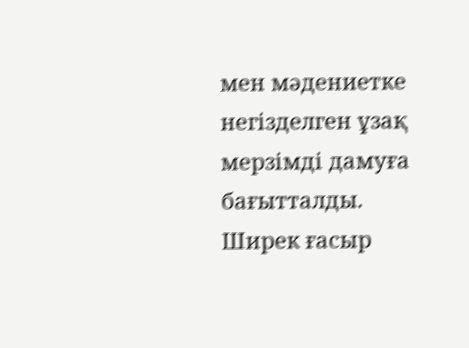мен мәдениетке негізделген ұзақ мерзімді дамуға бағытталды. Ширек ғасыр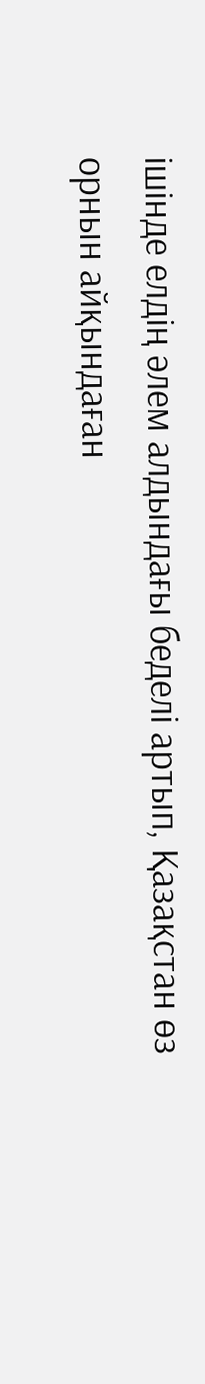ішінде елдің әлем алдындағы беделі артып, Қазақстан өз орнын айқындаған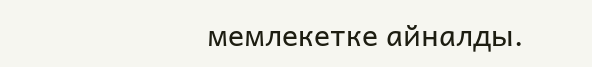мемлекетке айналды.